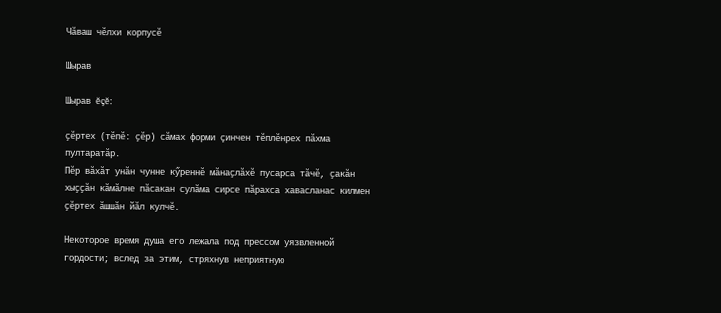Чӑваш чӗлхи корпусӗ

Шырав

Шырав ĕçĕ:

ҫӗртех (тĕпĕ: ҫӗр) сăмах форми çинчен тĕплĕнрех пăхма пултаратăр.
Пӗр вӑхӑт унӑн чунне кӳреннӗ мӑнаҫлӑхӗ пусарса тӑчӗ, ҫакӑн хыҫҫӑн кӑмӑлне пӑсакан сулӑма сирсе пӑрахса хавасланас килмен ҫӗртех ӑшшӑн йӑл кулчӗ.

Некоторое время душа его лежала под прессом уязвленной гордости; вслед за этим, стряхнув неприятную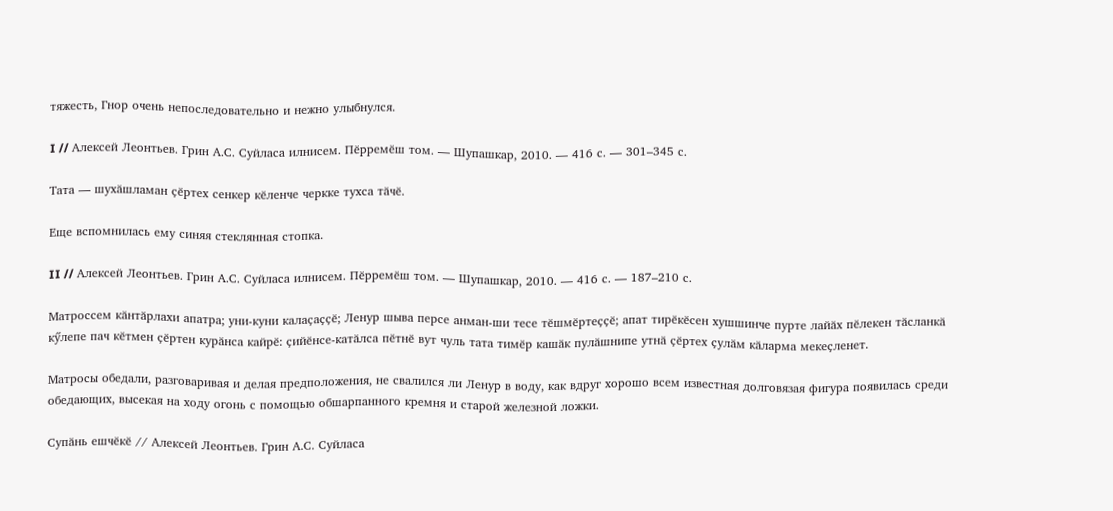тяжесть, Гнор очень непоследовательно и нежно улыбнулся.

I // Алексей Леонтьев. Грин А.С. Суйласа илнисем. Пӗрремӗш том. — Шупашкар, 2010. — 416 с. — 301–345 с.

Тата — шухӑшламан ҫӗртех сенкер кӗленче черкке тухса тӑчӗ.

Еще вспомнилась ему синяя стеклянная стопка.

II // Алексей Леонтьев. Грин А.С. Суйласа илнисем. Пӗрремӗш том. — Шупашкар, 2010. — 416 с. — 187–210 с.

Матроссем кӑнтӑрлахи апатра; уни-куни калаҫаҫҫӗ; Ленур шыва персе анман-ши тесе тӗшмӗртеҫҫӗ; апат тирӗкӗсен хушшинче пурте лайӑх пӗлекен тӑсланкӑ кӳлепе пач кӗтмен ҫӗртен курӑнса кайрӗ: ҫийӗнсе-катӑлса пӗтнӗ вут чуль тата тимӗр кашӑк пулӑшнипе утнӑ ҫӗртех ҫулӑм кӑларма мекеҫленет.

Матросы обедали, разговаривая и делая предположения, не свалился ли Ленур в воду, как вдруг хорошо всем известная долговязая фигура появилась среди обедающих, высекая на ходу огонь с помощью обшарпанного кремня и старой железной ложки.

Супӑнь ешчӗкӗ // Алексей Леонтьев. Грин А.С. Суйласа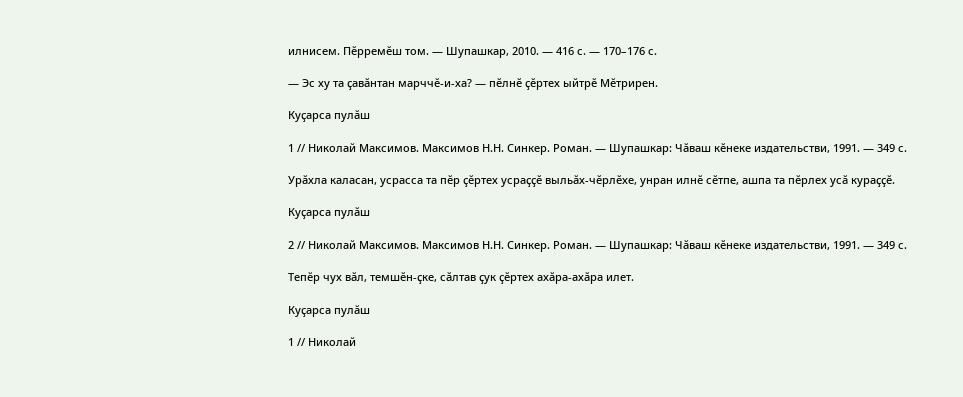илнисем. Пӗрремӗш том. — Шупашкар, 2010. — 416 с. — 170–176 с.

— Эс ху та ҫавӑнтан марччӗ-и-ха? — пӗлнӗ ҫӗртех ыйтрӗ Мӗтрирен.

Куҫарса пулӑш

1 // Николай Максимов. Максимов Н.Н. Синкер. Роман. — Шупашкар: Чӑваш кӗнеке издательстви, 1991. — 349 с.

Урӑхла каласан, усрасса та пӗр ҫӗртех усраҫҫӗ выльӑх-чӗрлӗхе, унран илнӗ сӗтпе, ашпа та пӗрлех усӑ кураҫҫӗ.

Куҫарса пулӑш

2 // Николай Максимов. Максимов Н.Н. Синкер. Роман. — Шупашкар: Чӑваш кӗнеке издательстви, 1991. — 349 с.

Тепӗр чух вӑл, темшӗн-ҫке, сӑлтав ҫук ҫӗртех ахӑра-ахӑра илет.

Куҫарса пулӑш

1 // Николай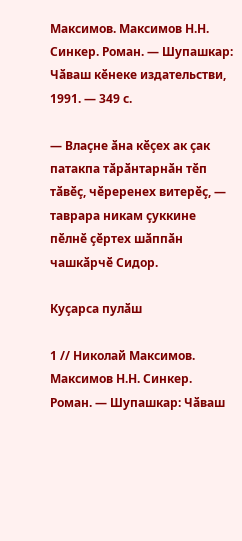Максимов. Максимов Н.Н. Синкер. Роман. — Шупашкар: Чӑваш кӗнеке издательстви, 1991. — 349 с.

— Влаҫне ӑна кӗҫех ак ҫак патакпа тӑрӑнтарнӑн тӗп тӑвӗҫ, чӗреренех витерӗҫ, — таврара никам ҫуккине пӗлнӗ ҫӗртех шӑппӑн чашкӑрчӗ Сидор.

Куҫарса пулӑш

1 // Николай Максимов. Максимов Н.Н. Синкер. Роман. — Шупашкар: Чӑваш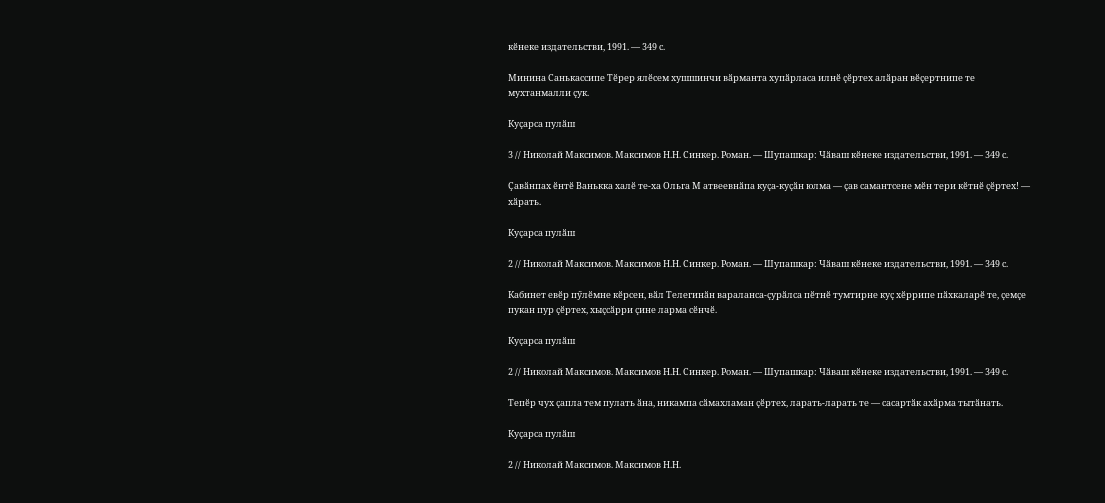кӗнеке издательстви, 1991. — 349 с.

Минина Санькассипе Тӗрер ялӗсем хушшинчи вӑрманта хупӑрласа илнӗ ҫӗртех алӑран вӗҫертнипе те мухтанмалли ҫук.

Куҫарса пулӑш

3 // Николай Максимов. Максимов Н.Н. Синкер. Роман. — Шупашкар: Чӑваш кӗнеке издательстви, 1991. — 349 с.

Ҫавӑнпах ӗнтӗ Ванькка халӗ те-ха Ольга М атвеевнӑпа куҫа-куҫӑн юлма — ҫав самантсене мӗн тери кӗтнӗ ҫӗртех! — хӑрать.

Куҫарса пулӑш

2 // Николай Максимов. Максимов Н.Н. Синкер. Роман. — Шупашкар: Чӑваш кӗнеке издательстви, 1991. — 349 с.

Кабинет евӗр пӳлӗмне кӗрсен, вӑл Телегинӑн вараланса-ҫурӑлса пӗтнӗ тумтирне куҫ хӗррипе пӑхкаларӗ те, ҫемҫе пукан пур ҫӗртех, хыҫсӑрри ҫине ларма сӗнчӗ.

Куҫарса пулӑш

2 // Николай Максимов. Максимов Н.Н. Синкер. Роман. — Шупашкар: Чӑваш кӗнеке издательстви, 1991. — 349 с.

Тепӗр чух ҫапла тем пулать ӑна, никампа сӑмахламан ҫӗртех, ларать-ларать те — сасартӑк ахӑрма тытӑнать.

Куҫарса пулӑш

2 // Николай Максимов. Максимов Н.Н.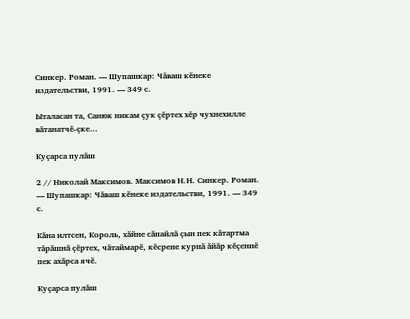Синкер. Роман. — Шупашкар: Чӑваш кӗнеке издательстви, 1991. — 349 с.

Ыталасан та, Санюк никам ҫук ҫӗртех хӗр чухнехилле вӑтанатчӗ-ҫке…

Куҫарса пулӑш

2 // Николай Максимов. Максимов Н.Н. Синкер. Роман. — Шупашкар: Чӑваш кӗнеке издательстви, 1991. — 349 с.

Кӑна илтсен, Король, хӑйне сӑпайлӑ ҫын пек кӑтартма тӑрӑшнӑ ҫӗртех, чӑтаймарӗ, кӗсрене курнӑ ӑйӑр кӗҫеннӗ пек ахӑрса ячӗ.

Куҫарса пулӑш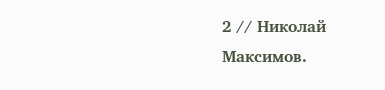2 // Николай Максимов.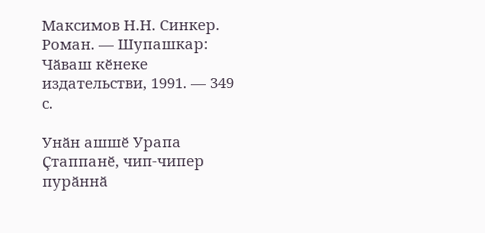Максимов Н.Н. Синкер. Роман. — Шупашкар: Чӑваш кӗнеке издательстви, 1991. — 349 с.

Унӑн ашшӗ Урапа Ҫтаппанӗ, чип-чипер пурӑннӑ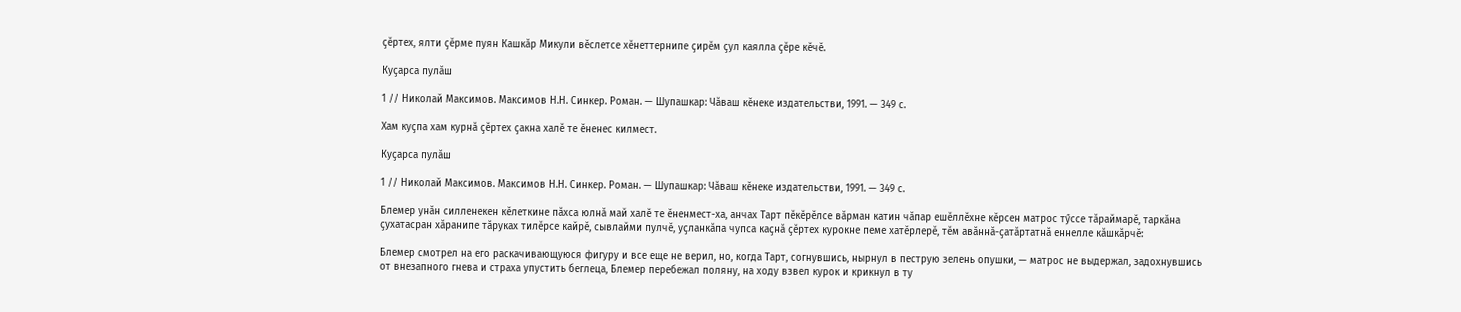ҫӗртех, ялти ҫӗрме пуян Кашкӑр Микули вӗслетсе хӗнеттернипе ҫирӗм ҫул каялла ҫӗре кӗчӗ.

Куҫарса пулӑш

1 // Николай Максимов. Максимов Н.Н. Синкер. Роман. — Шупашкар: Чӑваш кӗнеке издательстви, 1991. — 349 с.

Хам куҫпа хам курнӑ ҫӗртех ҫакна халӗ те ӗненес килмест.

Куҫарса пулӑш

1 // Николай Максимов. Максимов Н.Н. Синкер. Роман. — Шупашкар: Чӑваш кӗнеке издательстви, 1991. — 349 с.

Блемер унӑн силленекен кӗлеткине пӑхса юлнӑ май халӗ те ӗненмест-ха, анчах Тарт пӗкӗрӗлсе вӑрман катин чӑпар ешӗллӗхне кӗрсен матрос тӳссе тӑраймарӗ, таркӑна ҫухатасран хӑранипе тӑруках тилӗрсе кайрӗ, сывлайми пулчӗ, уҫланкӑпа чупса каҫнӑ ҫӗртех курокне пеме хатӗрлерӗ, тӗм авӑннӑ-ҫатӑртатнӑ еннелле кӑшкӑрчӗ:

Блемер смотрел на его раскачивающуюся фигуру и все еще не верил, но, когда Тарт, согнувшись, нырнул в пеструю зелень опушки, — матрос не выдержал, задохнувшись от внезапного гнева и страха упустить беглеца, Блемер перебежал поляну, на ходу взвел курок и крикнул в ту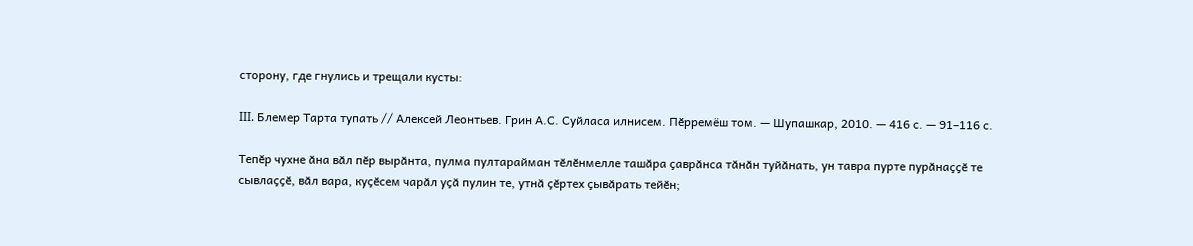сторону, где гнулись и трещали кусты:

III. Блемер Тарта тупать // Алексей Леонтьев. Грин А.С. Суйласа илнисем. Пӗрремёш том. — Шупашкар, 2010. — 416 с. — 91–116 с.

Тепӗр чухне ӑна вӑл пӗр вырӑнта, пулма пултарайман тӗлӗнмелле ташӑра ҫаврӑнса тӑнӑн туйӑнать, ун тавра пурте пурӑнаҫҫӗ те сывлаҫҫӗ, вӑл вара, куҫӗсем чарӑл уҫӑ пулин те, утнӑ ҫӗртех ҫывӑрать тейӗн;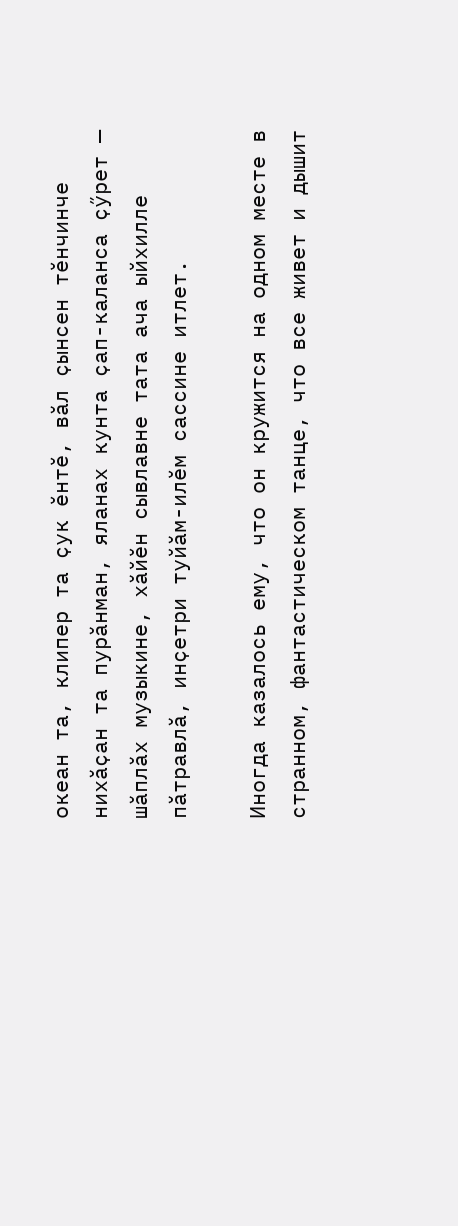океан та, клипер та ҫук ӗнтӗ, вӑл ҫынсен тӗнчинче нихӑҫан та пурӑнман, яланах кунта ҫап-каланса ҫӳрет — шӑплӑх музыкине, хӑйӗн сывлавне тата ача ыйхилле пӑтравлӑ, инҫетри туйӑм-илӗм сассине итлет.

Иногда казалось ему, что он кружится на одном месте в странном, фантастическом танце, что все живет и дышит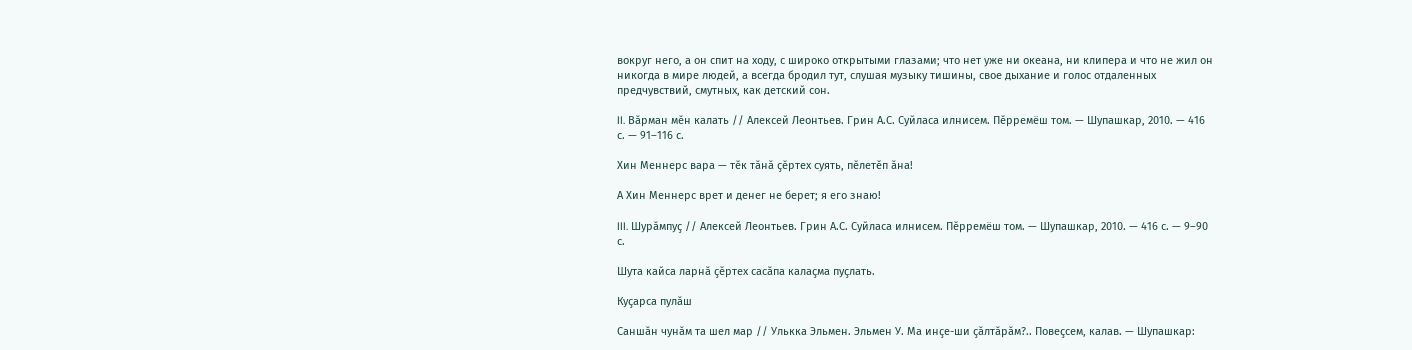вокруг него, а он спит на ходу, с широко открытыми глазами; что нет уже ни океана, ни клипера и что не жил он никогда в мире людей, а всегда бродил тут, слушая музыку тишины, свое дыхание и голос отдаленных предчувствий, смутных, как детский сон.

II. Вӑрман мӗн калать // Алексей Леонтьев. Грин А.С. Суйласа илнисем. Пӗрремёш том. — Шупашкар, 2010. — 416 с. — 91–116 с.

Хин Меннерс вара — тӗк тӑнӑ ҫӗртех суять, пӗлетӗп ӑна!

А Хин Меннерс врет и денег не берет; я его знаю!

III. Шурӑмпуҫ // Алексей Леонтьев. Грин А.С. Суйласа илнисем. Пӗрремёш том. — Шупашкар, 2010. — 416 с. — 9–90 с.

Шута кайса ларнӑ ҫӗртех сасӑпа калаҫма пуҫлать.

Куҫарса пулӑш

Саншӑн чунӑм та шел мар // Улькка Эльмен. Эльмен У. Ма инҫе-ши ҫӑлтӑрӑм?.. Повеҫсем, калав. — Шупашкар: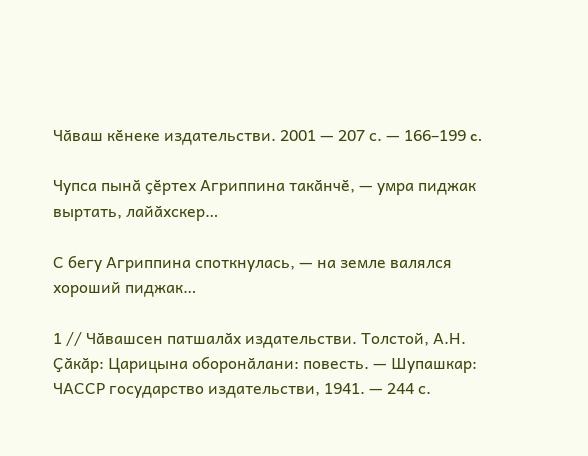Чӑваш кӗнеке издательстви. 2001 — 207 с. — 166–199 c.

Чупса пынӑ ҫӗртех Агриппина такӑнчӗ, — умра пиджак выртать, лайӑхскер…

С бегу Агриппина споткнулась, — на земле валялся хороший пиджак…

1 // Чӑвашсен патшалӑх издательстви. Толстой, А.Н. Ҫӑкӑр: Царицына оборонӑлани: повесть. — Шупашкар: ЧАССР государство издательстви, 1941. — 244 с.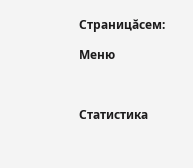Страницăсем:

Меню



Статистика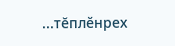...тĕплӗнрех